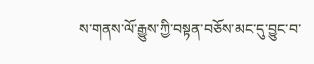ས་གནས་ལོ་རྒྱུས་ཀྱི་བསྟན་བཅོས་མང་དུ་བྱུང་བ་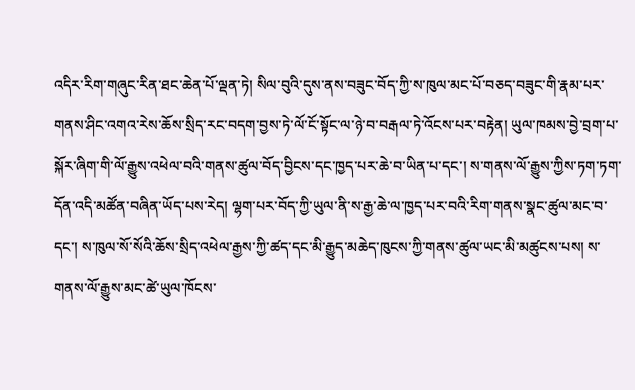འདིར་རིག་གཞུང་རིན་ཐང་ཆེན་པོ་ལྡན་ཏེ། སིལ་བུའི་དུས་ནས་བཟུང་བོད་ཀྱི་ས་ཁུལ་མང་པོ་བཅད་བཟུང་གི་རྣམ་པར་གནས་ཤིང་འགའ་རེས་ཆོས་སྲིད་རང་བདག་བྱས་ཏེ་ལོ་ངོ་སྟོང་ལ་ཉེ་བ་བརྒལ་ཏེ་འོངས་པར་བརྟེན། ཡུལ་ཁམས་བྱེ་བྲག་པ་སྐོར་ཞིག་གི་ལོ་རྒྱུས་འཕེལ་བའི་གནས་ཚུལ་བོད་བྱིངས་དང་ཁྱད་པར་ཆེ་བ་ཡིན་པ་དང་། ས་གནས་ལོ་རྒྱུས་ཀྱིས་ཏག་ཏག་དོན་འདི་མཚོན་བཞིན་ཡོད་པས་རེད། ལྷག་པར་བོད་ཀྱི་ཡུལ་ནི་ས་རྒྱ་ཆེ་ལ་ཁྱད་པར་བའི་རིག་གནས་སྣང་ཚུལ་མང་བ་དང་། ས་ཁུལ་སོ་སོའི་ཆོས་སྲིད་འཕེལ་རྒྱས་ཀྱི་ཚད་དང་མི་རྒྱུད་མཆེད་ཁུངས་ཀྱི་གནས་ཚུལ་ཡང་མི་མཚུངས་པས། ས་གནས་ལོ་རྒྱུས་མང་ཚེ་ཡུལ་ཁོངས་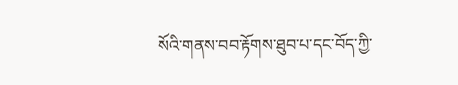སོའི་གནས་བབ་རྟོགས་ཐུབ་པ་དང་བོད་ཀྱི་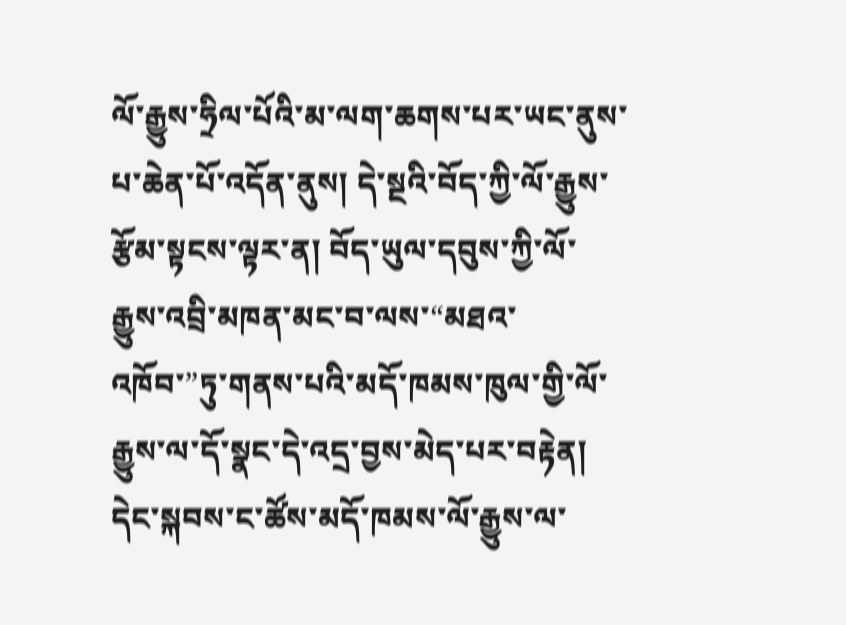ལོ་རྒྱུས་ཧྲིལ་པོའི་མ་ལག་ཆགས་པར་ཡང་ནུས་པ་ཆེན་པོ་འདོན་ནུས། དེ་སྔའི་བོད་ཀྱི་ལོ་རྒྱུས་རྩོམ་སྟངས་ལྟར་ན། བོད་ཡུལ་དབུས་ཀྱི་ལོ་རྒྱུས་འབྲི་མཁན་མང་བ་ལས་“མཐའ་འཁོབ་”ཏུ་གནས་པའི་མདོ་ཁམས་ཁུལ་གྱི་ལོ་རྒྱུས་ལ་དོ་སྣང་དེ་འདྲ་བྱས་མེད་པར་བརྟེན། དེང་སྐབས་ང་ཚོས་མདོ་ཁམས་ལོ་རྒྱུས་ལ་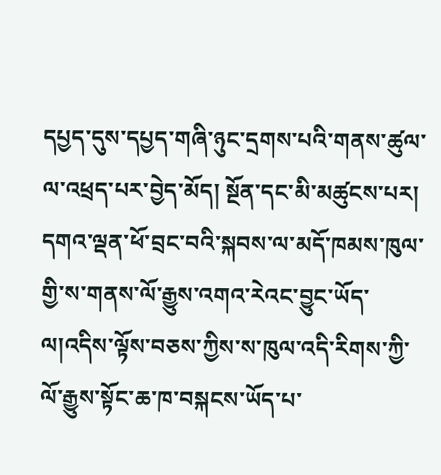དཔྱད་དུས་དཔྱད་གཞི་ཉུང་དྲགས་པའི་གནས་ཚུལ་ལ་འཕྲད་པར་བྱེད་མོད། སྔོན་དང་མི་མཚུངས་པར། དགའ་ལྡན་ཕོ་བྲང་བའི་སྐབས་ལ་མདོ་ཁམས་ཁུལ་གྱི་ས་གནས་ལོ་རྒྱུས་འགའ་རེའང་བྱུང་ཡོད་ལ།འདིས་ལྟོས་བཅས་ཀྱིས་ས་ཁུལ་འདི་རིགས་ཀྱི་ལོ་རྒྱུས་སྟོང་ཆ་ཁ་བསྐངས་ཡོད་པ་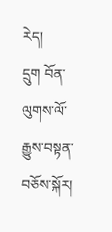རེད།
དྲུག བོན་ལུགས་ལོ་རྒྱུས་བསྟན་བཅོས་སྐོར།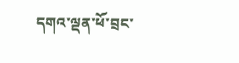དགའ་ལྡན་ཕོ་བྲང་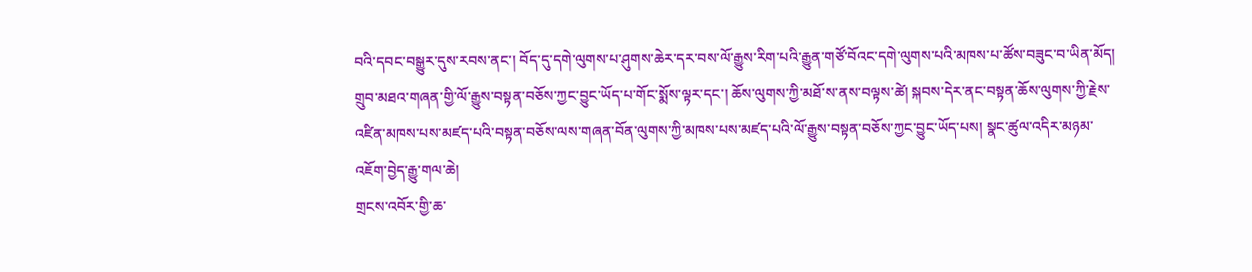བའི་དབང་བསྒྱུར་དུས་རབས་ནང་། བོད་དུ་དགེ་ལུགས་པ་ཤུགས་ཆེར་དར་བས་ལོ་རྒྱུས་རིག་པའི་རྒྱུན་གཙོ་བོའང་དགེ་ལུགས་པའི་མཁས་པ་ཚོས་བཟུང་བ་ཡིན་མོད། གྲུབ་མཐའ་གཞན་གྱི་ལོ་རྒྱུས་བསྟན་བཅོས་ཀྱང་བྱུང་ཡོད་པ་གོང་སྨོས་ལྟར་དང་། ཆོས་ལུགས་ཀྱི་མཐོ་ས་ནས་བལྟས་ཚེ། སྐབས་དེར་ནང་བསྟན་ཆོས་ལུགས་ཀྱི་རྗེས་འཛིན་མཁས་པས་མཛད་པའི་བསྟན་བཅོས་ལས་གཞན་བོན་ལུགས་ཀྱི་མཁས་པས་མཛད་པའི་ལོ་རྒྱུས་བསྟན་བཅོས་ཀྱང་བྱུང་ཡོད་པས། སྣང་ཚུལ་འདིར་མཉམ་འཇོག་བྱེད་རྒྱུ་གལ་ཆེ།
གྲངས་འབོར་གྱི་ཆ་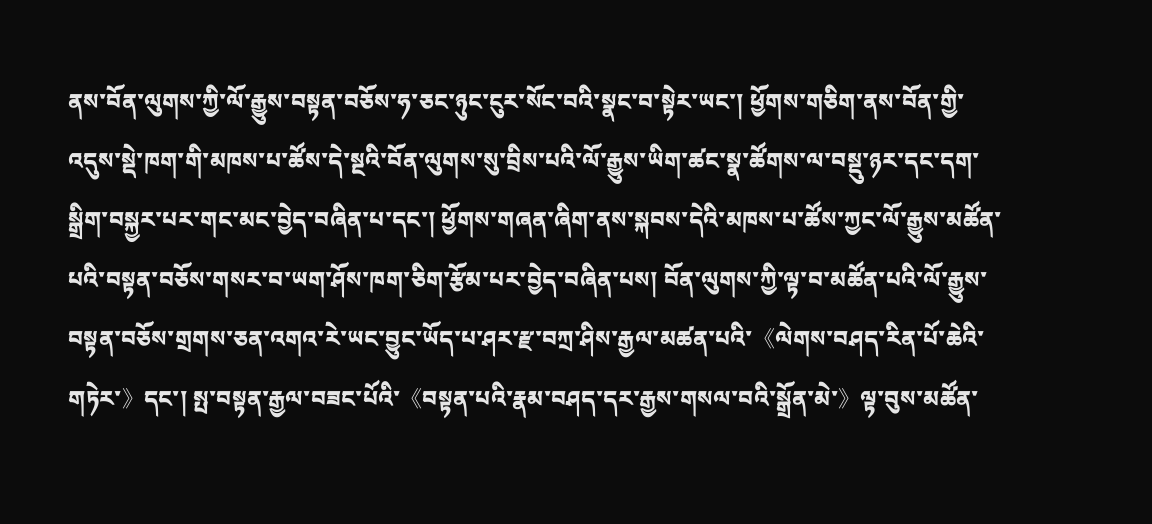ནས་བོན་ལུགས་ཀྱི་ལོ་རྒྱུས་བསྟན་བཅོས་ཧ་ཅང་ཉུང་ངུར་སོང་བའི་སྣང་བ་སྟེར་ཡང་། ཕྱོགས་གཅིག་ནས་བོན་གྱི་འདུས་སྡེ་ཁག་གི་མཁས་པ་ཚོས་དེ་སྔའི་བོན་ལུགས་སུ་བྲིས་པའི་ལོ་རྒྱུས་ཡིག་ཚང་སྣ་ཚོགས་ལ་བསྡུ་ཉར་དང་དག་སྒྲིག་བསྐྱར་པར་གང་མང་བྱེད་བཞིན་པ་དང་། ཕྱོགས་གཞན་ཞིག་ནས་སྐབས་དེའི་མཁས་པ་ཚོས་ཀྱང་ལོ་རྒྱུས་མཚོན་པའི་བསྟན་བཅོས་གསར་བ་ཡག་ཤོས་ཁག་ཅིག་རྩོམ་པར་བྱེད་བཞིན་པས། བོན་ལུགས་ཀྱི་ལྟ་བ་མཚོན་པའི་ལོ་རྒྱུས་བསྟན་བཅོས་གྲགས་ཅན་འགའ་རེ་ཡང་བྱུང་ཡོད་པ་ཤར་རྫ་བཀྲ་ཤིས་རྒྱལ་མཚན་པའི་《ལེགས་བཤད་རིན་པོ་ཆེའི་གཏེར་》དང་། སྤ་བསྟན་རྒྱལ་བཟང་པོའི་《བསྟན་པའི་རྣམ་བཤད་དར་རྒྱས་གསལ་བའི་སྒྲོན་མེ་》ལྟ་བུས་མཚོན་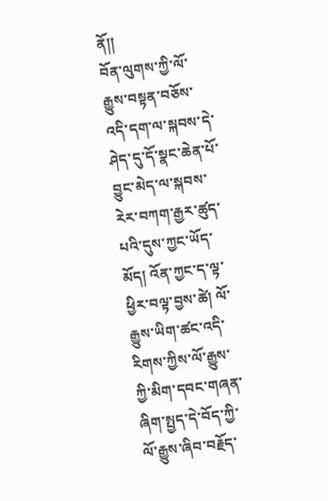ནོ།།
བོན་ལུགས་ཀྱི་ལོ་རྒྱུས་བསྟན་བཅོས་འདི་དག་ལ་སྐབས་དེ་ཤེད་དུ་དོ་སྣང་ཆེན་པོ་བྱུང་མེད་ལ་སྐབས་རེར་བཀག་རྒྱར་ཚུད་པའི་དུས་ཀྱང་ཡོད་མོད། འོན་ཀྱང་ད་ལྟ་ཕྱིར་བལྟ་བྱས་ཚེ། ལོ་རྒྱུས་ཡིག་ཚང་འདི་རིགས་ཀྱིས་ལོ་རྒྱུས་ཀྱི་མིག་དབང་གཞན་ཞིག་སྤྱད་དེ་བོད་ཀྱི་ལོ་རྒྱུས་ཞིབ་བརྗོད་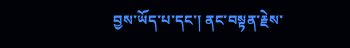བྱས་ཡོད་པ་དང་། ནང་བསྟན་རྗེས་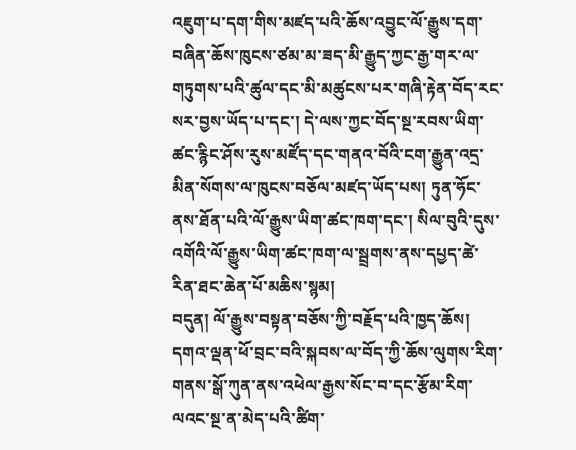འཇུག་པ་དག་གིས་མཛད་པའི་ཆོས་འབྱུང་ལོ་རྒྱུས་དག་བཞིན་ཆོས་ཁུངས་ཙམ་མ་ཟད་མི་རྒྱུད་ཀྱང་རྒྱ་གར་ལ་གཏུགས་པའི་ཚུལ་དང་མི་མཚུངས་པར་གཞི་རྟེན་བོད་རང་སར་བྱས་ཡོད་པ་དང་། དེ་ལས་ཀྱང་བོད་སྔ་རབས་ཡིག་ཚང་རྙིང་ཤོས་རུས་མཛོད་དང་གནའ་བོའི་ངག་རྒྱུན་འདྲ་མིན་སོགས་ལ་ཁུངས་བཅོལ་མཛད་ཡོད་པས། ཏུན་ཧོང་ནས་ཐོན་པའི་ལོ་རྒྱུས་ཡིག་ཚང་ཁག་དང་། སིལ་བུའི་དུས་འགོའི་ལོ་རྒྱུས་ཡིག་ཚང་ཁག་ལ་སྦྲགས་ནས་དཔྱད་ཚེ་རིན་ཐང་ཆེན་པོ་མཆིས་སྙམ།
བདུན། ལོ་རྒྱུས་བསྟན་བཅོས་ཀྱི་བརྗོད་པའི་ཁྱད་ཆོས། དགའ་ལྡན་ཕོ་བྲང་བའི་སྐབས་ལ་བོད་ཀྱི་ཆོས་ལུགས་རིག་གནས་སྒོ་ཀུན་ནས་འཕེལ་རྒྱས་སོང་བ་དང་རྩོམ་རིག་ལའང་སྔ་ན་མེད་པའི་ཚིག་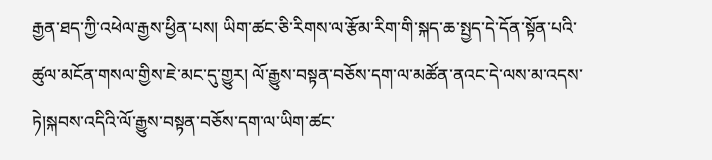རྒྱན་ཐད་ཀྱི་འཕེལ་རྒྱས་ཕྱིན་པས། ཡིག་ཚང་ཅི་རིགས་ལ་རྩོམ་རིག་གི་སྐད་ཆ་སྤྱད་དེ་དོན་སྟོན་པའི་ཚུལ་མངོན་གསལ་གྱིས་ཇེ་མང་དུ་གྱུར། ལོ་རྒྱུས་བསྟན་བཅོས་དག་ལ་མཚོན་ནའང་དེ་ལས་མ་འདས་ཏེ།སྐབས་འདིའི་ལོ་རྒྱུས་བསྟན་བཅོས་དག་ལ་ཡིག་ཚང་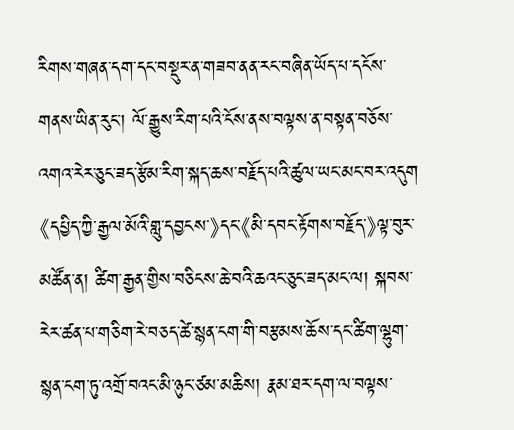རིགས་གཞན་དག་དང་བསྡུར་ན་གཟབ་ནན་རང་བཞིན་ཡོད་པ་དངོས་གནས་ཡིན་རུང་། ལོ་རྒྱུས་རིག་པའི་ངོས་ནས་བལྟས་ན་བསྟན་བཅོས་འགའ་རེར་ཅུང་ཟད་རྩོམ་རིག་སྐད་ཆས་བརྗོད་པའི་ཚུལ་ཡང་མང་བར་འདུག 《དཔྱིད་ཀྱི་རྒྱལ་མོའི་གླུ་དབྱངས་》དང་《མི་དབང་རྟོགས་བརྗོད་》ལྟ་བུར་མཚོན་ན། ཚིག་རྒྱན་གྱིས་བཅིངས་ཆེ་བའི་ཆའང་ཅུང་ཟད་མང་ལ། སྐབས་རེར་ཚན་པ་གཅིག་རེ་བཅད་ཚེ་སྙན་ངག་གི་བརྩམས་ཆོས་དང་ཚིག་ལྷུག་སྙན་ངག་ཏུ་འགྲོ་བའང་མི་ཉུང་ཙམ་མཆིས། རྣམ་ཐར་དག་ལ་བལྟས་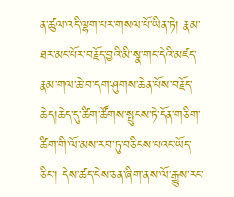ན་ཚུལ་འདི་ལྷག་པར་གསལ་པོ་ཡིན་ཏེ། རྣམ་ཐར་མང་པོར་བརྗོད་བྱའི་མི་སྣ་གང་དེའི་མཛད་རྣམ་གལ་ཆེ་བ་དག་ཤུགས་ཆེན་པོས་བརྗོད་ཆེད།ཆེད་དུ་ཚིག་ཚོགས་སྤུངས་ཏེ་དོན་གཅིག་ཚིག་གི་ལོ་མས་རབ་ཏུ་བཅིངས་པའང་ཡོད་ཅིང་། དེས་ཚད་ངེས་ཅན་ཞིག་ནས་ལོ་རྒྱུས་རང་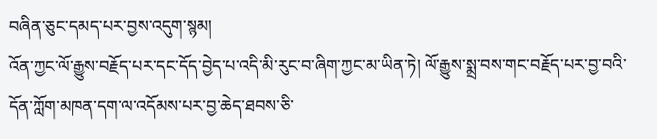བཞིན་ཅུང་དམད་པར་བྱས་འདུག་སྙམ།
འོན་ཀྱང་ལོ་རྒྱུས་བརྗོད་པར་དང་དོད་བྱེད་པ་འདི་མི་རུང་བ་ཞིག་ཀྱང་མ་ཡིན་ཏེ། ལོ་རྒྱུས་སྨྲ་བས་གང་བརྗོད་པར་བྱ་བའི་དོན་ཀློག་མཁན་དག་ལ་འདོམས་པར་བྱ་ཆེད་ཐབས་ཅི་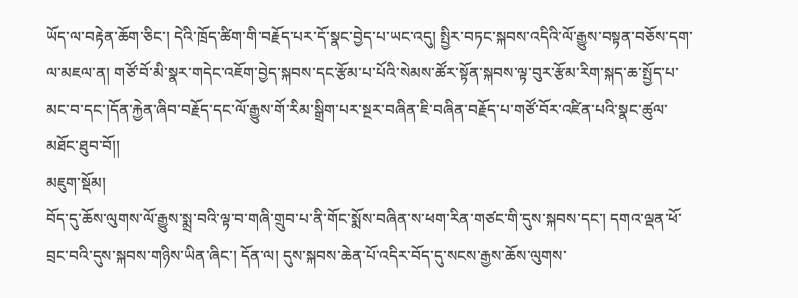ཡོད་ལ་བརྟེན་ཆོག་ཅིང་། དེའི་ཁྲོད་ཚིག་གི་བརྗོད་པར་དོ་སྣང་བྱེད་པ་ཡང་འདུ། སྤྱིར་བཏང་སྐབས་འདིའི་ལོ་རྒྱུས་བསྟན་བཅོས་དག་ལ་མཇལ་ན། གཙོ་བོ་མི་སྣར་གདེང་འཇོག་བྱེད་སྐབས་དང་རྩོམ་པ་པོའི་སེམས་ཚོར་སྟོན་སྐབས་ལྟ་བུར་རྩོམ་རིག་སྐད་ཆ་སྤྱོད་པ་མང་བ་དང་།དོན་རྐྱེན་ཞིབ་བརྗོད་དང་ལོ་རྒྱུས་གོ་རིམ་སྒྲིག་པར་སྔར་བཞིན་ཇི་བཞིན་བརྗོད་པ་གཙོ་བོར་འཛིན་པའི་སྣང་ཚུལ་མཐོང་ཐུབ་བོ།།
མཇུག་སྡོམ།
བོད་དུ་ཆོས་ལུགས་ལོ་རྒྱུས་སྨྲ་བའི་ལྟ་བ་གཞི་གྲུབ་པ་ནི་གོང་སྨོས་བཞིན་ས་ཕག་རིན་གཙང་གི་དུས་སྐབས་དང་། དགའ་ལྡན་ཕོ་བྲང་བའི་དུས་སྐབས་གཉིས་ཡིན་ཞིང་། དོན་ལ། དུས་སྐབས་ཆེན་པོ་འདིར་བོད་དུ་སངས་རྒྱས་ཆོས་ལུགས་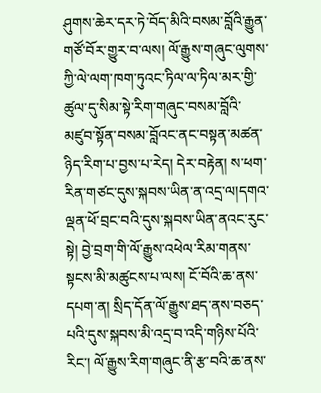ཤུགས་ཆེར་དར་ཏེ་བོད་མིའི་བསམ་བློའི་རྒྱུན་གཙོ་བོར་གྱུར་བ་ལས། ལོ་རྒྱུས་གཞུང་ལུགས་ཀྱི་ལེ་ལག་ཁག་ཏུའང་ཏིལ་ལ་ཏིལ་མར་གྱི་ཚུལ་དུ་སིམ་སྟེ་རིག་གཞུང་བསམ་བློའི་མཛུབ་སྟོན་བསམ་བློའང་ནང་བསྟན་མཚན་ཉིད་རིག་པ་བྱས་པ་རེད། དེར་བརྟེན། ས་ཕག་རིན་གཙང་དུས་སྐབས་ཡིན་ན་འདྲ་ལ།དགའ་ལྡན་ཕོ་བྲང་བའི་དུས་སྐབས་ཡིན་ནའང་རུང་སྟེ། བྱེ་བྲག་གི་ལོ་རྒྱུས་འཕེལ་རིམ་གནས་སྟངས་མི་མཚུངས་པ་ལས། ངོ་བོའི་ཆ་ནས་དཔག་ན། སྲིད་དོན་ལོ་རྒྱུས་ཐད་ནས་བཅད་པའི་དུས་སྐབས་མི་འདྲ་བ་འདི་གཉིས་པོའི་རིང་། ལོ་རྒྱུས་རིག་གཞུང་ནི་རྩ་བའི་ཆ་ནས་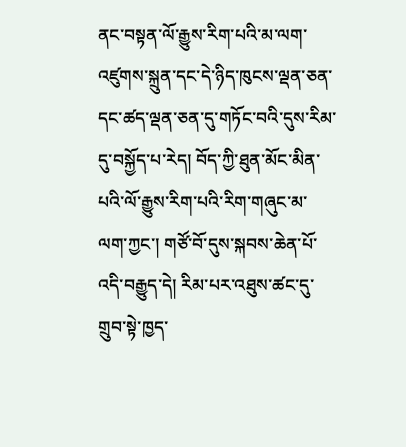ནང་བསྟན་ལོ་རྒྱུས་རིག་པའི་མ་ལག་འཛུགས་སྐྲུན་དང་དེ་ཉིད་ཁུངས་ལྡན་ཅན་དང་ཚད་ལྡན་ཅན་དུ་གཏོང་བའི་དུས་རིམ་དུ་བསྐྱོད་པ་རེད། བོད་ཀྱི་ཐུན་མོང་མིན་པའི་ལོ་རྒྱུས་རིག་པའི་རིག་གཞུང་མ་ལག་ཀྱང་། གཙོ་བོ་དུས་སྐབས་ཆེན་པོ་འདི་བརྒྱུད་དེ། རིམ་པར་འཐུས་ཚང་དུ་གྲུབ་སྟེ་ཁྱད་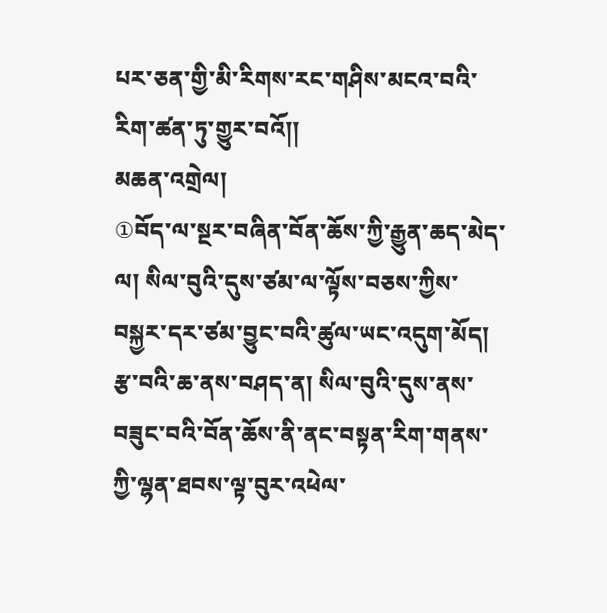པར་ཅན་གྱི་མི་རིགས་རང་གཤིས་མངའ་བའི་རིག་ཚན་ཏུ་གྱུར་བའོ།།
མཆན་འགྲེལ།
①བོད་ལ་སྔར་བཞིན་བོན་ཆོས་ཀྱི་རྒྱུན་ཆད་མེད་ལ། སིལ་བུའི་དུས་ཙམ་ལ་ལྟོས་བཅས་ཀྱིས་བསྐྱར་དར་ཙམ་བྱུང་བའི་ཚུལ་ཡང་འདུག་མོད། རྩ་བའི་ཆ་ནས་བཤད་ན། སིལ་བུའི་དུས་ནས་བཟུང་བའི་བོན་ཆོས་ནི་ནང་བསྟན་རིག་གནས་ཀྱི་ལྷན་ཐབས་ལྟ་བུར་འཕེལ་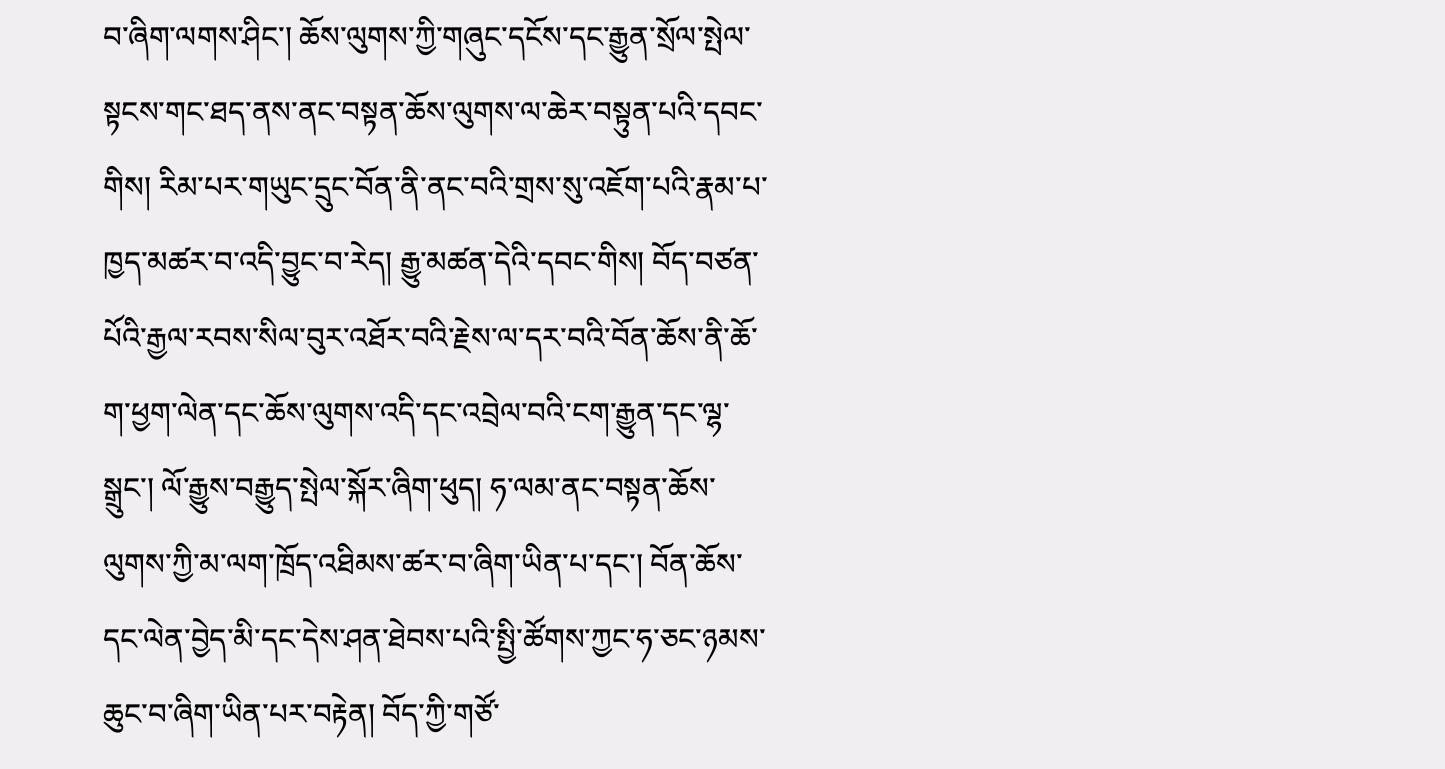བ་ཞིག་ལགས་ཤིང་། ཆོས་ལུགས་ཀྱི་གཞུང་དངོས་དང་རྒྱུན་སྲོལ་སྤེལ་སྟངས་གང་ཐད་ནས་ནང་བསྟན་ཆོས་ལུགས་ལ་ཆེར་བསྟུན་པའི་དབང་གིས། རིམ་པར་གཡུང་དྲུང་བོན་ནི་ནང་བའི་གྲས་སུ་འཇོག་པའི་རྣམ་པ་ཁྱད་མཚར་བ་འདི་བྱུང་བ་རེད། རྒྱུ་མཚན་དེའི་དབང་གིས། བོད་བཙན་པོའི་རྒྱལ་རབས་སིལ་བུར་འཐོར་བའི་རྗེས་ལ་དར་བའི་བོན་ཆོས་ནི་ཆོ་ག་ཕྱག་ལེན་དང་ཆོས་ལུགས་འདི་དང་འབྲེལ་བའི་ངག་རྒྱུན་དང་ལྷ་སྒྲུང་། ལོ་རྒྱུས་བརྒྱུད་སྤེལ་སྐོར་ཞིག་ཕུད། ཧ་ལམ་ནང་བསྟན་ཆོས་ལུགས་ཀྱི་མ་ལག་ཁྲོད་འཐིམས་ཚར་བ་ཞིག་ཡིན་པ་དང་། བོན་ཆོས་དང་ལེན་བྱེད་མི་དང་དེས་ཤན་ཐེབས་པའི་སྤྱི་ཚོགས་ཀྱང་ཧ་ཅང་ཉམས་ཆུང་བ་ཞིག་ཡིན་པར་བརྟེན། བོད་ཀྱི་གཙོ་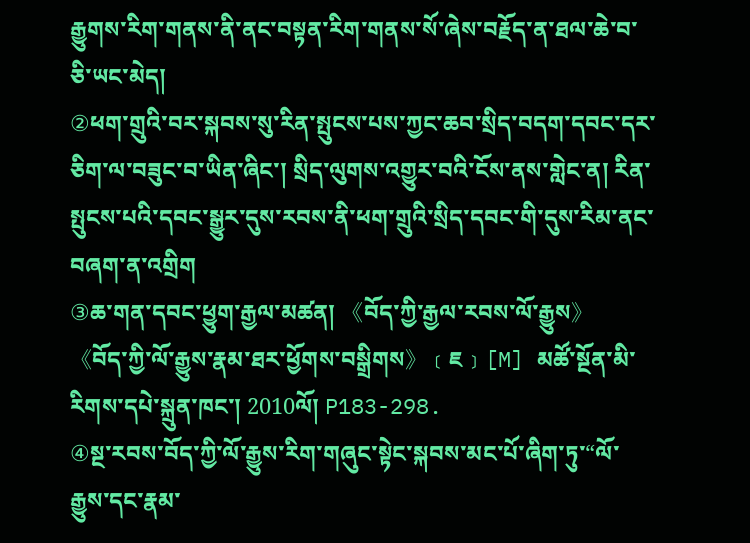རྒྱུགས་རིག་གནས་ནི་ནང་བསྟན་རིག་གནས་སོ་ཞེས་བརྗོད་ན་ཐལ་ཆེ་བ་ཅི་ཡང་མེད།
②ཕག་གྲུའི་བར་སྐབས་སུ་རིན་སྤུངས་པས་ཀྱང་ཆབ་སྲིད་བདག་དབང་དར་ཅིག་ལ་བཟུང་བ་ཡིན་ཞིང་། སྲིད་ལུགས་འགྱུར་བའི་ངོས་ནས་གླེང་ན། རིན་སྤུངས་པའི་དབང་སྒྱུར་དུས་རབས་ནི་ཕག་གྲུའི་སྲིད་དབང་གི་དུས་རིམ་ནང་བཞག་ན་འགྲིག
③ཆ་གན་དབང་ཕྱུག་རྒྱལ་མཚན། 《བོད་ཀྱི་རྒྱལ་རབས་ལོ་རྒྱུས》 《བོད་ཀྱི་ལོ་རྒྱུས་རྣམ་ཐར་ཕྱོགས་བསྒྲིགས》﹝ཇ﹞[M] མཚོ་སྔོན་མི་རིགས་དཔེ་སྐྲུན་ཁང་། 2010ལོ། P183-298.
④སྔ་རབས་བོད་ཀྱི་ལོ་རྒྱུས་རིག་གཞུང་སྟེང་སྐབས་མང་པོ་ཞིག་ཏུ་“ལོ་རྒྱུས་དང་རྣམ་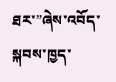ཐར་”ཞེས་འབོད་སྐབས་ཁྱད་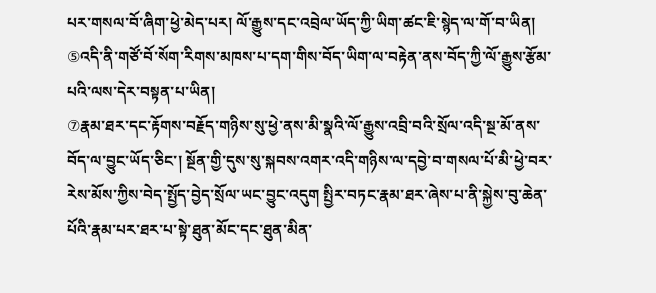པར་གསལ་བོ་ཞིག་ཕྱེ་མེད་པར། ལོ་རྒྱུས་དང་འབྲེལ་ཡོད་ཀྱི་ཡིག་ཚང་ཇི་སྙེད་ལ་གོ་བ་ཡིན།
⑤འདི་ནི་གཙོ་བོ་སོག་རིགས་མཁས་པ་དག་གིས་བོད་ཡིག་ལ་བརྟེན་ནས་བོད་ཀྱི་ལོ་རྒྱུས་རྩོམ་པའི་ལས་དེར་བསྟན་པ་ཡིན།
⑦རྣམ་ཐར་དང་རྟོགས་བརྗོད་གཉིས་སུ་ཕྱེ་ནས་མི་སྣའི་ལོ་རྒྱུས་འབྲི་བའི་སྲོལ་འདི་སྔ་མོ་ནས་བོད་ལ་བྱུང་ཡོད་ཅིང་། སྔོན་གྱི་དུས་སུ་སྐབས་འགར་འདི་གཉིས་ལ་དབྱེ་བ་གསལ་པོ་མི་ཕྱེ་བར་རེས་མོས་ཀྱིས་བེད་སྤྱོད་བྱེད་སྲོལ་ཡང་བྱུང་འདུག སྤྱིར་བཏང་རྣམ་ཐར་ཞེས་པ་ནི་སྐྱེས་བུ་ཆེན་པོའི་རྣམ་པར་ཐར་པ་སྟེ་ཐུན་མོང་དང་ཐུན་མིན་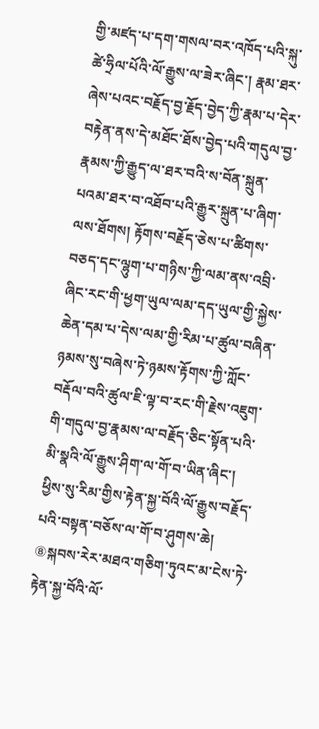གྱི་མཛད་པ་དག་གསལ་བར་འཁོད་པའི་སྐུ་ཚེ་ཧྲིལ་པོའི་ལོ་རྒྱུས་ལ་ཟེར་ཞིང་། རྣམ་ཐར་ཞེས་པའང་བརྗོད་བྱ་རྗོད་བྱེད་ཀྱི་རྣམ་པ་དེར་བརྟེན་ནས་དེ་མཐོང་ཐོས་བྱེད་པའི་གདུལ་བྱ་རྣམས་ཀྱི་རྒྱུད་ལ་ཐར་བའི་ས་བོན་སྐྲུན་པའམ་ཐར་བ་འཐོབ་པའི་རྒྱུར་སྐྲུན་པ་ཞིག་ལས་ཐོགས། རྟོགས་བརྗོད་ཅེས་པ་ཚིགས་བཅད་དང་ལྷུག་པ་གཉིས་ཀྱི་ལམ་ནས་འབྲི་ཞིང་རང་གི་ཕྱག་ཡུལ་ལམ་དད་ཡུལ་གྱི་སྐྱེས་ཆེན་དམ་པ་དེས་ལམ་གྱི་རིམ་པ་ཚུལ་བཞིན་ཉམས་སུ་བཞེས་ཏེ་ཉམས་རྟོགས་ཀྱི་ཀློང་བརྡོལ་བའི་ཚུལ་ཇི་ལྟ་བ་རང་གི་རྗེས་འཇུག་གི་གདུལ་བྱ་རྣམས་ལ་བརྗོད་ཅིང་སྟོན་པའི་མི་སྣའི་ལོ་རྒྱུས་ཤིག་ལ་གོ་བ་ཡིན་ཞིང་། ཕྱིས་སུ་རིམ་གྱིས་རྟེན་སྐྱ་བོའི་ལོ་རྒྱུས་བརྗོད་པའི་བསྟན་བཅོས་ལ་གོ་བ་ཤུགས་ཆེ།
⑧སྐབས་རེར་མཐའ་གཅིག་ཏུའང་མ་ངེས་ཏེ་རྟེན་སྐྱ་བོའི་ལོ་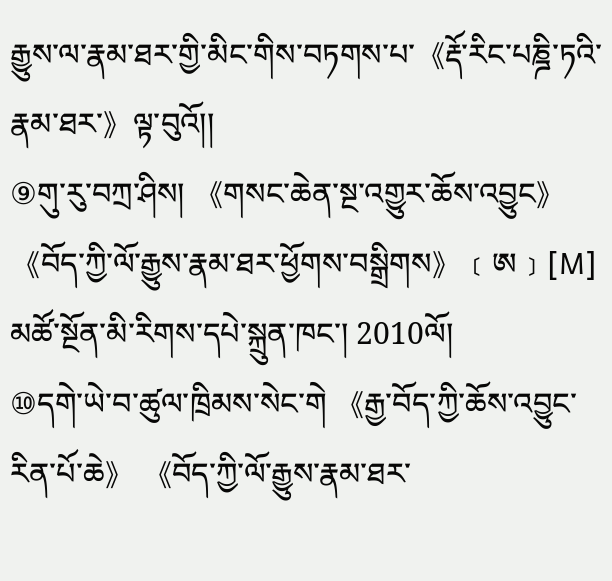རྒྱུས་ལ་རྣམ་ཐར་གྱི་མིང་གིས་བཏགས་པ་《རྡོ་རིང་པཎྜི་ཏའི་རྣམ་ཐར་》ལྟ་བུའོ།།
⑨གུ་རུ་བཀྲ་ཤིས། 《གསང་ཆེན་སྔ་འགྱུར་ཆོས་འབྱུང》 《བོད་ཀྱི་ལོ་རྒྱུས་རྣམ་ཐར་ཕྱོགས་བསྒྲིགས》﹝ཨ﹞[M] མཚོ་སྔོན་མི་རིགས་དཔེ་སྐྲུན་ཁང་། 2010ལོ།
⑩དགེ་ཡེ་བ་ཚུལ་ཁྲིམས་སེང་གེ 《རྒྱ་བོད་ཀྱི་ཆོས་འབྱུང་རིན་པོ་ཆེ》 《བོད་ཀྱི་ལོ་རྒྱུས་རྣམ་ཐར་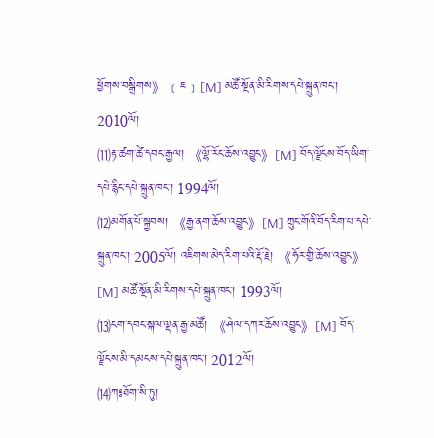ཕྱོགས་བསྒྲིགས》﹝ཇ﹞[M] མཚོ་སྔོན་མི་རིགས་དཔེ་སྐྲུན་ཁང་། 2010ལོ།
⑾རྟ་ཚག་ཚེ་དབང་རྒྱལ། 《ལྷོ་རོང་ཆོས་འབྱུང》[M] བོད་ལྗོངས་བོད་ཡིག་དཔེ་རྙིང་དཔེ་སྐྲུན་ཁང་། 1994ལོ།
⑿མགོན་པོ་སྐྱབས། 《རྒྱ་ནག་ཆོས་འབྱུང》[M] ཀྲུང་གོའི་བོད་རིག་པ་དཔེ་སྐྲུན་ཁང་། 2005ལོ། འཇིགས་མེད་རིག་པའི་རྡོ་རྗེ། 《ཧོར་གྱི་ཆོས་འབྱུང》[M] མཚོ་སྔོན་མི་རིགས་དཔེ་སྐྲུན་ཁང་། 1993ལོ།
⒀ངག་དབང་སྐལ་ལྡན་རྒྱ་མཚོ། 《ཤེལ་དཀར་ཆོས་འབྱུང》[M] བོད་ལྗོངས་མི་དམངས་དཔེ་སྐྲུན་ཁང་། 2012ལོ།
⒁ཀ༔ཐོག་སི་ཏུ།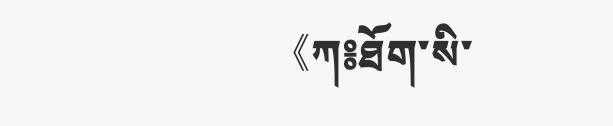《ཀ༔ཐོག་སི་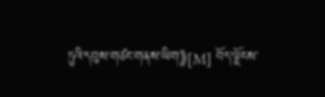ཏུའི་དབུས་གཙང་གནས་ཡིག》[M] བོད་ལྗོངས་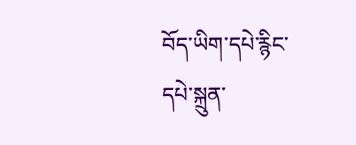བོད་ཡིག་དཔེ་རྙིང་དཔེ་སྐྲུན་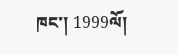ཁང་། 1999ལོ།